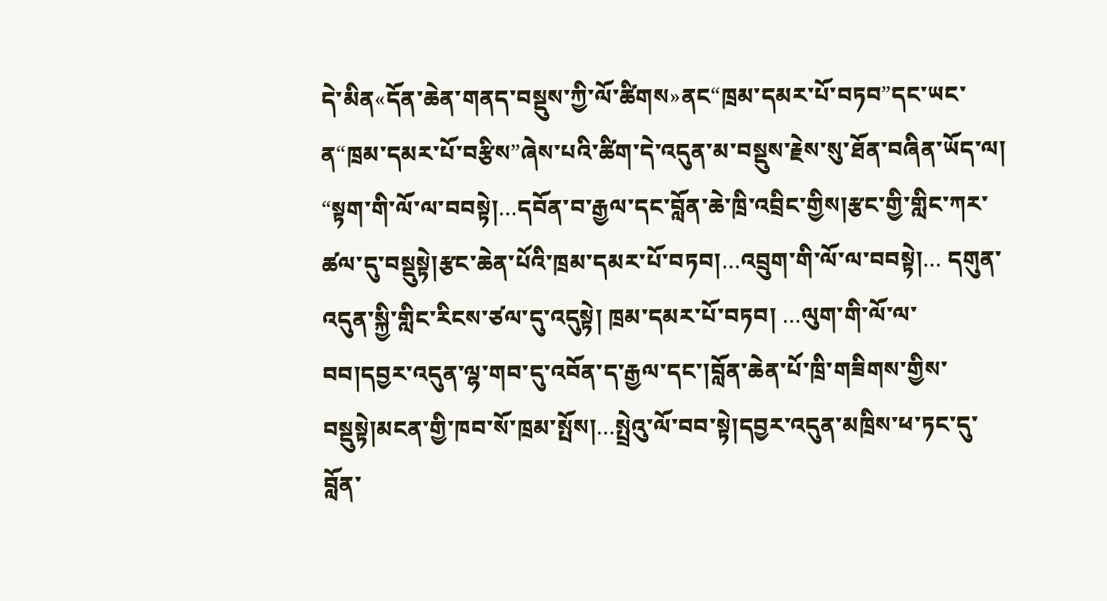དེ་མིན«དོན་ཆེན་གནད་བསྡུས་ཀྱི་ལོ་ཚིགས»ནང“ཁྲམ་དམར་པོ་བཏབ”དང་ཡང་ན“ཁྲམ་དམར་པོ་བརྩིས”ཞེས་པའི་ཚིག་དེ་འདུན་མ་བསྡུས་རྗེས་སུ་ཐོན་བཞིན་ཡོད་ལ། “སྟག་གི་ལོ་ལ་བབསྟེ།…དབོན་བ་རྒྱལ་དང་བློན་ཆེ་ཁྲི་འབྲིང་གྱིས།རྩང་གྱི་གླིང་ཀར་ཚལ་དུ་བསྡུསྟེ།རྩང་ཆེན་པོའི་ཁྲམ་དམར་པོ་བཏབ།…འབྲུག་གི་ལོ་ལ་བབསྟེ།… དགུན་འདུན་སྐྱི་གླིང་རིངས་ཙལ་དུ་འདུསྟེ། ཁྲམ་དམར་པོ་བཏབ། …ལུག་གི་ལོ་ལ་བབ།དབྱར་འདུན་ལྷ་གབ་དུ་འབོན་ད་རྒྱལ་དང་།བློན་ཆེན་པོ་ཁྲི་གཟིགས་གྱིས་བསྡུསྟེ།མངན་གྱི་ཁབ་སོ་ཁྲམ་སྤོས།…སྤྲེའུ་ལོ་བབ་སྟེ།དབྱར་འདུན་མཁྲིས་ཕ་ཏང་དུ་བློན་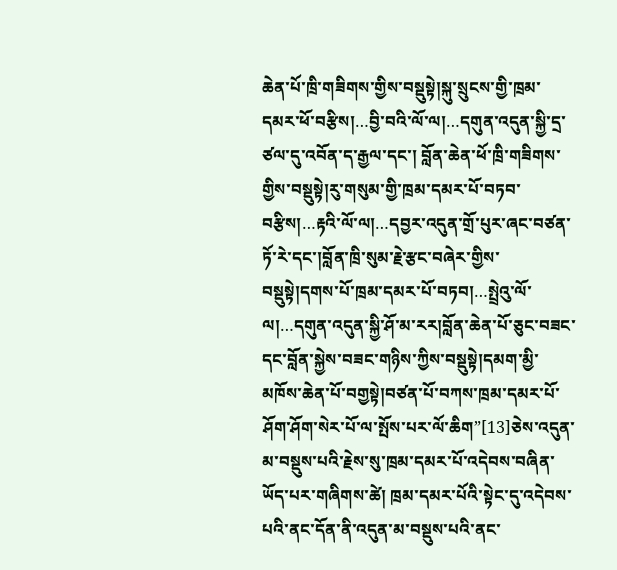ཆེན་པོ་ཁྲི་གཟིགས་གྱིས་བསྡུསྟེ།སྐུ་སྲུངས་གྱི་ཁྲམ་དམར་ཕོ་བརྩིས།…བྱི་བའི་ལོ་ལ།…དགུན་འདུན་སྐྱི་དྲ་ཙལ་དུ་འབོན་ད་རྒྱལ་དང་། བློན་ཆེན་ཕོ་ཁྲི་གཟིགས་གྱིས་བསྡུསྟེ།རུ་གསུམ་གྱི་ཁྲམ་དམར་པོ་བཏབ་བརྩིས།…རྟའི་ལོ་ལ།…དབྱར་འདུན་གྲོ་པུར་ཞང་བཙན་ཏོ་རེ་དང་།བློན་ཁྲི་སུམ་རྗེ་རྩང་བཞེར་གྱིས་བསྡུསྟེ།དགས་པོ་ཁྲམ་དམར་པོ་བཏབ།…སྤྲེའུ་ལོ་ལ།…དགུན་འདུན་སྐྱི་ཤོ་མ་རར།བློན་ཆེན་པོ་ཅུང་བཟང་དང་བློན་སྐྱེས་བཟང་གཉིས་ཀྱིས་བསྡུསྟེ།དམག་མྱི་མཁོས་ཆེན་པོ་བགྱསྟེ།བཙན་པོ་བཀས་ཁྲམ་དམར་པོ་ཤོག་ཤོག་སེར་པོ་ལ་སྤོས་པར་ལོ་ཆིག”[13]ཅེས་འདུན་མ་བསྡུས་པའི་རྗེས་སུ་ཁྲམ་དམར་པོ་འདེབས་བཞིན་ཡོད་པར་གཞིགས་ཚེ། ཁྲམ་དམར་པོའི་སྟེང་དུ་འདེབས་པའི་ནང་དོན་ནི་འདུན་མ་བསྡུས་པའི་ནང་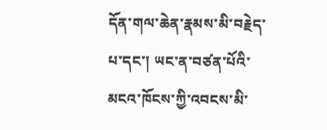དོན་གལ་ཆེན་རྣམས་མི་བརྗེད་པ་དང་། ཡང་ན་བཙན་པོའི་མངའ་ཁོངས་ཀྱི་འབངས་མི་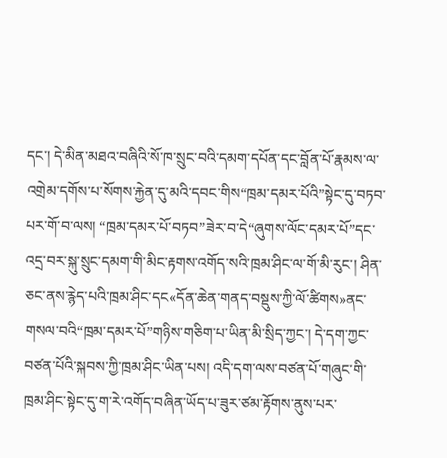དང་། དེ་མིན་མཐའ་བཞིའི་སོ་ཁ་སྲུང་བའི་དམག་དཔོན་དང་བློན་པོ་རྣམས་ལ་འགྲེམ་དགོས་པ་སོགས་རྐྱེན་དུ་མའི་དབང་གིས“ཁྲམ་དམར་པོའི”སྟེང་དུ་བཏབ་པར་གོ་བ་ལས། “ཁྲམ་དམར་པོ་བཏབ”ཟེར་བ་དེ“ཞུགས་ལོང་དམར་པོ”དང་འདྲ་བར་སྐུ་སྲུང་དམག་གི་མིང་རྟགས་འགོད་སའི་ཁྲམ་ཤིང་ལ་གོ་མི་རུང་། ཤིན་ཅང་ནས་རྙེད་པའི་ཁྲམ་ཤིང་དང«དོན་ཆེན་གནད་བསྡུས་ཀྱི་ལོ་ཚིགས»ནང་གསལ་བའི“ཁྲམ་དམར་པོ”གཉིས་གཅིག་པ་ཡིན་མི་སྲིད་ཀྱང་། དེ་དག་ཀྱང་བཙན་པོའི་སྐབས་ཀྱི་ཁྲམ་ཤིང་ཡིན་པས། འདི་དག་ལས་བཙན་པོ་གཞུང་གི་ཁྲམ་ཤིང་སྟེང་དུ་ག་རེ་འགོད་བཞིན་ཡོད་པ་ཟུར་ཙམ་རྟོགས་ནུས་པར་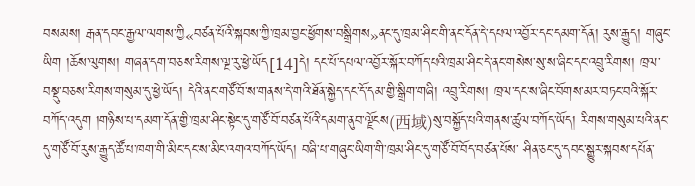བསམས། རྒན་དབང་རྒྱལ་ལགས་ཀྱི«བཙན་པོའི་སྐབས་ཀྱི་ཁྲམ་བྱང་ཕྱོགས་བསྒྲིགས»ནང་དུ་ཁྲམ་ཤིང་གི་ནང་དོན་དེ་དཔལ་འབྱོར་དང་དམག་དོན། རུས་རྒྱུད། གཞུང་ཡིག །ཆོས་ལུགས། གཞན་དག་བཅས་རིགས་ལྔ་རུ་ཕྱེ་ཡོད[14]དེ། དང་པོ་དཔལ་འབྱོར་སྐོར་བཀོད་པའི་ཁྲམ་ཤིང་དེ་ནང་གསེས་སུ་ས་ཞིང་དང་འབྲུ་རིགས། ཁྲལ་བསྡུ་བཅས་རིགས་གསུམ་དུ་ཕྱེ་ཡོད། དེའི་ནང་གཙོ་བོ་ས་གནས་དེ་གའི་ཐོན་སྐྱེད་དང་དོ་དམ་གྱི་སྒྲིག་གཞི། འབྲུ་རིགས། ཁྲལ་དང་ས་ཞིང་བོགས་མར་བཏང་བའི་སྐོར་བཀོད་འདུག །གཉིས་པ་དམག་དོན་གྱི་ཁྲམ་ཤིང་སྟེང་དུ་གཙོ་བོ་བཙན་པོའི་དམག་ནུབ་ལྗོངས(西域)སུ་བསྐྱོད་པའི་གནས་ཚུལ་བཀོད་ཡོད། རིགས་གསུམ་པའི་ནང་དུ་གཙོ་བོ་རུས་རྒྱུད་ཚོ་པ་ཁག་གི་མིང་དང་ས་མིང་འགའ་བཀོད་ཡོད། བཞི་པ་གཞུང་ཡིག་གི་ཁྲམ་ཤིང་དུ་གཙོ་བོ་བོད་བཙན་པོས་ ཤིན་ཅང་དུ་དབང་སྒྱུར་སྐབས་དཔོན་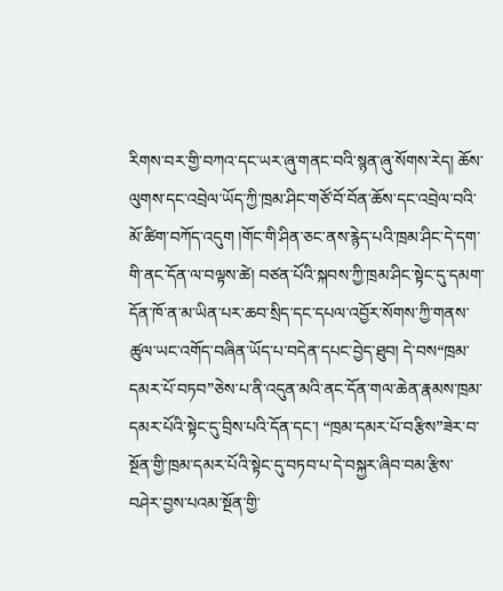རིགས་བར་གྱི་བཀའ་དང་ཡར་ཞུ་གནང་བའི་སྙན་ཞུ་སོགས་རེད། ཆོས་ལུགས་དང་འབྲེལ་ཡོད་ཀྱི་ཁྲམ་ཤིང་གཙོ་བོ་བོན་ཆོས་དང་འབྲེལ་བའི་མོ་ཚིག་བཀོད་འདུག །གོང་གི་ཤིན་ཅང་ནས་རྙེད་པའི་ཁྲམ་ཤིང་དེ་དག་གི་ནང་དོན་ལ་བལྟས་ཚེ། བཙན་པོའི་སྐབས་ཀྱི་ཁྲམ་ཤིང་སྟེང་དུ་དམག་དོན་ཁོ་ན་མ་ཡིན་པར་ཆབ་སྲིད་དང་དཔལ་འབྱོར་སོགས་ཀྱི་གནས་ཚུལ་ཡང་འགོད་བཞིན་ཡོད་པ་བདེན་དཔང་བྱེད་ཐུབ། དེ་བས“ཁྲམ་དམར་པོ་བཏབ”ཅེས་པ་ནི་འདུན་མའི་ནང་དོན་གལ་ཆེན་རྣམས་ཁྲམ་དམར་པོའི་སྟེང་དུ་བྲིས་པའི་དོན་དང་། “ཁྲམ་དམར་པོ་བརྩིས”ཟེར་བ་སྔོན་གྱི་ཁྲམ་དམར་པོའི་སྟེང་དུ་བཏབ་པ་དེ་བསྐྱར་ཞིབ་བམ་རྩིས་བཤེར་བྱས་པའམ་སྔོན་གྱི་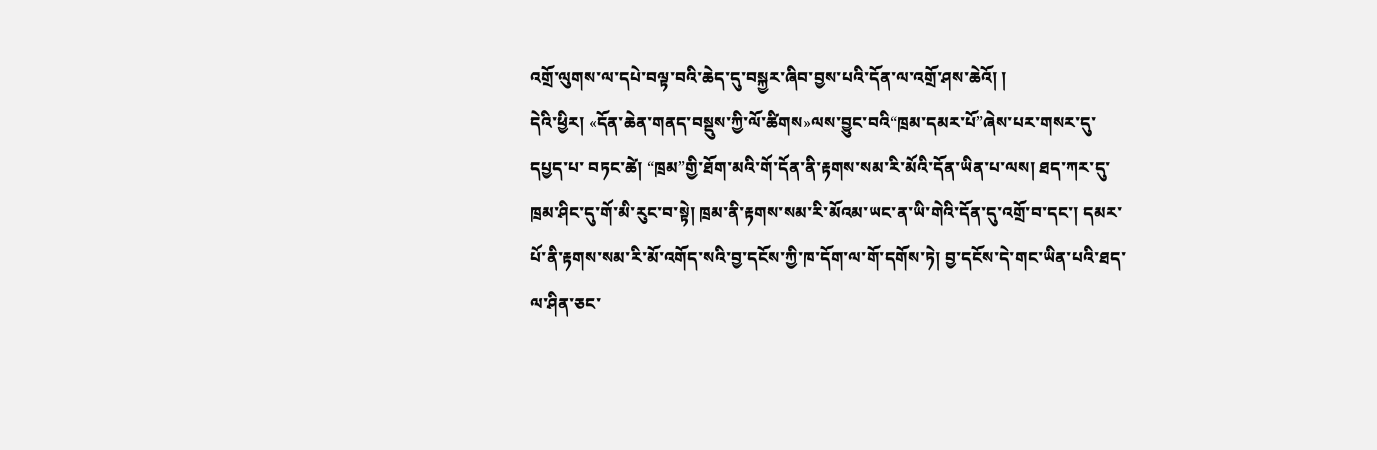འགྲོ་ལུགས་ལ་དཔེ་བལྟ་བའི་ཆེད་དུ་བསྐྱར་ཞིབ་བྱས་པའི་དོན་ལ་འགྲོ་ཤས་ཆེའོ། །
དེའི་ཕྱིར། «དོན་ཆེན་གནད་བསྡུས་ཀྱི་ལོ་ཚིགས»ལས་བྱུང་བའི“ཁྲམ་དམར་པོ”ཞེས་པར་གསར་དུ་དཔྱད་པ་ བཏང་ཚེ། “ཁྲམ”གྱི་ཐོག་མའི་གོ་དོན་ནི་རྟགས་སམ་རི་མོའི་དོན་ཡིན་པ་ལས། ཐད་ཀར་དུ་ཁྲམ་ཤིང་དུ་གོ་མི་རུང་བ་སྟེ། ཁྲམ་ནི་རྟགས་སམ་རི་མོའམ་ཡང་ན་ཡི་གེའི་དོན་དུ་འགྲོ་བ་དང་། དམར་པོ་ནི་རྟགས་སམ་རི་མོ་འགོད་སའི་བྱ་དངོས་ཀྱི་ཁ་དོག་ལ་གོ་དགོས་ཏེ། བྱ་དངོས་དེ་གང་ཡིན་པའི་ཐད་ལ་ཤིན་ཅང་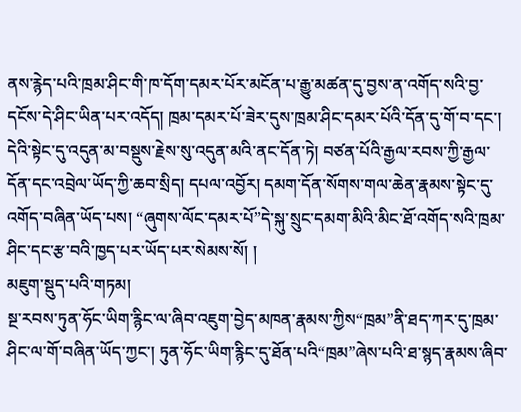ནས་རྙེད་པའི་ཁྲམ་ཤིང་གི་ཁ་དོག་དམར་པོར་མངོན་པ་རྒྱུ་མཚན་དུ་བྱས་ན་འགོད་སའི་བྱ་དངོས་དེ་ཤིང་ཡིན་པར་འདོད། ཁྲམ་དམར་པོ་ཟེར་དུས་ཁྲམ་ཤིང་དམར་པོའི་དོན་དུ་གོ་བ་དང་། དེའི་སྟེང་དུ་འདུན་མ་བསྡུས་རྗེས་སུ་འདུན་མའི་ནང་དོན་ཏེ། བཙན་པོའི་རྒྱལ་རབས་ཀྱི་རྒྱལ་དོན་དང་འབྲེལ་ཡོད་ཀྱི་ཆབ་སྲིད། དཔལ་འབྱོར། དམག་དོན་སོགས་གལ་ཆེན་རྣམས་སྟེང་དུ་འགོད་བཞིན་ཡོད་པས། “ཞུགས་ལོང་དམར་པོ”དེ་སྐུ་སྲུང་དམག་མིའི་མིང་ཐོ་འགོད་སའི་ཁྲམ་ཤིང་དང་རྩ་བའི་ཁྱད་པར་ཡོད་པར་སེམས་སོ། །
མཇུག་སྡུད་པའི་གཏམ།
སྔ་རབས་ཏུན་ཧོང་ཡིག་རྙིང་ལ་ཞིབ་འཇུག་བྱེད་མཁན་རྣམས་ཀྱིས“ཁྲམ”ནི་ཐད་ཀར་དུ་ཁྲམ་ཤིང་ལ་གོ་བཞིན་ཡོད་ཀྱང་། ཏུན་ཧོང་ཡིག་རྙིང་དུ་ཐོན་པའི“ཁྲམ”ཞེས་པའི་ཐ་སྙད་རྣམས་ཞིབ་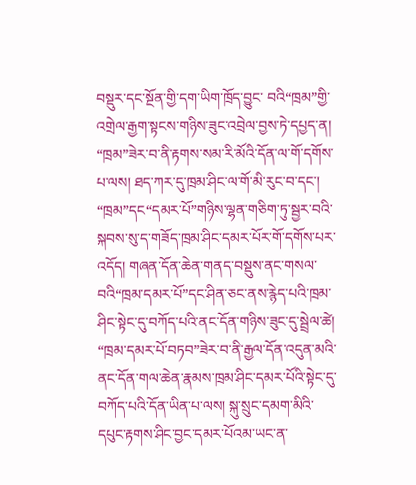བསྡུར་དང་སྔོན་གྱི་དག་ཡིག་ཁྲོད་བྱུང་ བའི“ཁྲམ”གྱི་འགྲེལ་རྒྱག་སྟངས་གཉིས་ཟུང་འབྲེལ་བྱས་ཏེ་དཔྱད་ན། “ཁྲམ”ཟེར་བ་ནི་རྟགས་སམ་རི་མོའི་དོན་ལ་གོ་དགོས་པ་ལས། ཐད་ཀར་དུ་ཁྲམ་ཤིང་ལ་གོ་མི་རུང་བ་དང་། “ཁྲམ”དང“དམར་པོ”གཉིས་ལྷན་གཅིག་ཏུ་སྦྱར་བའི་སྐབས་སུ་ད་གཟོད་ཁྲམ་ཤིང་དམར་པོར་གོ་དགོས་པར་འདོད། གཞན་དོན་ཆེན་གནད་བསྡུས་ནང་གསལ་བའི“ཁྲམ་དམར་པོ”དང་ཤིན་ཅང་ནས་རྙེད་པའི་ཁྲམ་ཤིང་སྟེང་དུ་བཀོད་པའི་ནང་དོན་གཉིས་ཟུང་དུ་སྦྲེལ་ཚེ། “ཁྲམ་དམར་པོ་བཏབ”ཟེར་བ་ནི་རྒྱལ་དོན་འདུན་མའི་ནང་དོན་གལ་ཆེན་རྣམས་ཁྲམ་ཤིང་དམར་པོའི་སྟེང་དུ་བཀོད་པའི་དོན་ཡིན་པ་ལས། སྐུ་སྲུང་དམག་མིའི་དཔུང་རྟགས་ཤིང་བྱང་དམར་པོའམ་ཡང་ན་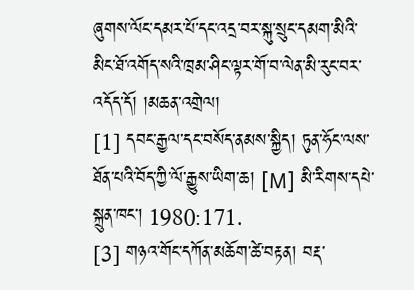ཞུགས་ལོང་དམར་པོ་དང་འདྲ་བར་སྐུ་སྲུང་དམག་མིའི་མིང་ཐོ་འགོད་སའི་ཁྲམ་ཤིང་ལྟར་གོ་བ་ལེན་མི་རུང་བར་འདོད་དོ། །མཆན་འགྲེལ།
[1] དབང་རྒྱལ་དང་བསོད་ནམས་སྐྱིད། ཏུན་ཧོང་ལས་ཐོན་པའི་བོད་ཀྱི་ལོ་རྒྱུས་ཡིག་ཆ། [M] མི་རིགས་དཔེ་སྐྲུན་ཁང་། 1980:171.
[3] གཉའ་གོང་དཀོན་མཆོག་ཚེ་བརྟན། བརྡ་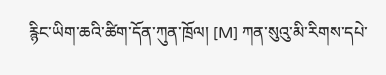རྙིང་ཡིག་ཆའི་ཚིག་དོན་ཀུན་ཁྲོལ། [M] ཀན་སུའུ་མི་རིགས་དཔེ་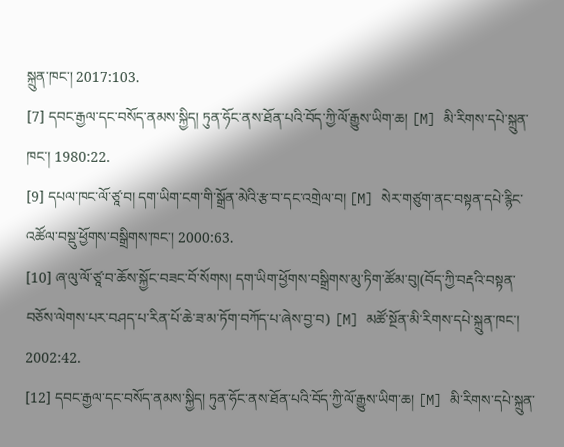སྐྲུན་ཁང་། 2017:103.
[7] དབང་རྒྱལ་དང་བསོད་ནམས་སྐྱིད། ཏུན་ཧོང་ནས་ཐོན་པའི་བོད་ཀྱི་ལོ་རྒྱུས་ཡིག་ཆ། [M] མི་རིགས་དཔེ་སྐྲུན་ཁང་། 1980:22.
[9] དཔལ་ཁང་ལོ་ཙཱ་བ། དག་ཡིག་ངག་གི་སྒྲོན་མེའི་རྩ་བ་དང་འགྲེལ་བ། [M] སེར་གཙུག་ནང་བསྟན་དཔེ་རྙིང་འཚོལ་བསྡུ་ཕྱོགས་བསྒྲིགས་ཁང་། 2000:63.
[10] ཞ་ལུ་ལོ་ཙཱ་བ་ཆོས་སྐྱོང་བཟང་བོ་སོགས། དག་ཡིག་ཕྱོགས་བསྒྲིགས་མུ་ཏིག་ཚོམ་བུ།(བོད་ཀྱི་བརྡའི་བསྟན་བཅོས་ལེགས་པར་བཤད་པ་རིན་པོ་ཆེ་ཟ་མ་ཏོག་བཀོད་པ་ཞེས་བྱ་བ) [M] མཚོ་སྔོན་མི་རིགས་དཔེ་སྐྲུན་ཁང་། 2002:42.
[12] དབང་རྒྱལ་དང་བསོད་ནམས་སྐྱིད། ཏུན་ཧོང་ནས་ཐོན་པའི་བོད་ཀྱི་ལོ་རྒྱུས་ཡིག་ཆ། [M] མི་རིགས་དཔེ་སྐྲུན་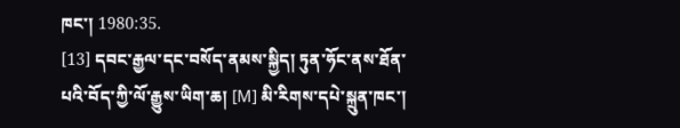ཁང་། 1980:35.
[13] དབང་རྒྱལ་དང་བསོད་ནམས་སྐྱིད། ཏུན་ཧོང་ནས་ཐོན་པའི་བོད་ཀྱི་ལོ་རྒྱུས་ཡིག་ཆ། [M] མི་རིགས་དཔེ་སྐྲུན་ཁང་།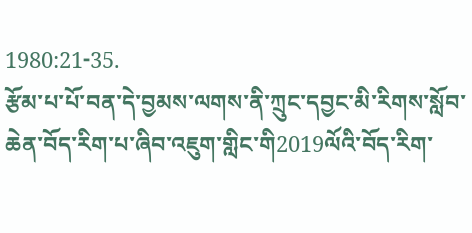1980:21-35.
རྩོམ་པ་པོ་བན་དེ་བྱམས་ལགས་ནི་ཀྲུང་དབྱང་མི་རིགས་སློབ་ཆེན་བོད་རིག་པ་ཞིབ་འཇུག་གླིང་གི2019ལོའི་བོད་རིག་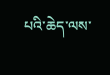པའི་ཆེད་ལས་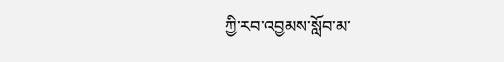ཀྱི་རབ་འབྱམས་སློབ་མ་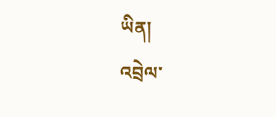ཡིན།
འབྲེལ་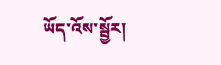ཡོད་འོས་སྦྱོར།